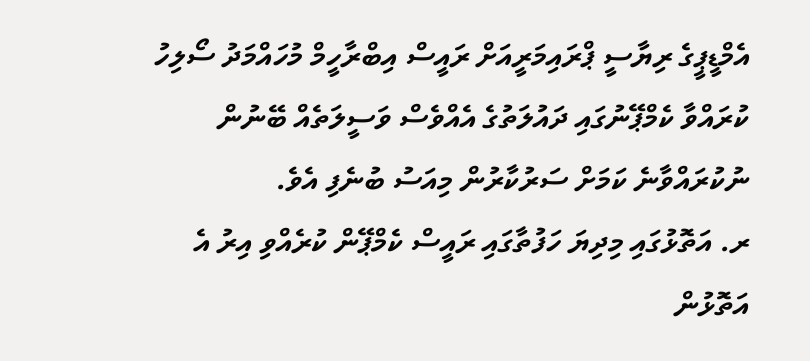އެމްޑީޕީގެ ރިޔާސީ ޕްރައިމަރީއަށް ރައީސް އިބްރާހީމް މުހައްމަދު ސޯލިހު ކުރައްވާ ކެމްޕޭނުގައި ދައުލަތުގެ އެއްވެސް ވަސީލަތެއް ބޭނުން ނުކުރައްވާނެ ކަމަށް ސަރުކާރުން މިއަސު ބުނެފި އެވެ.
ރ. އަތޮޅުގައި މިދިޔަ ހަފުތާގައި ރައީސް ކެމްޕޭން ކުރެއްވި އިރު އެ އަތޮޅުން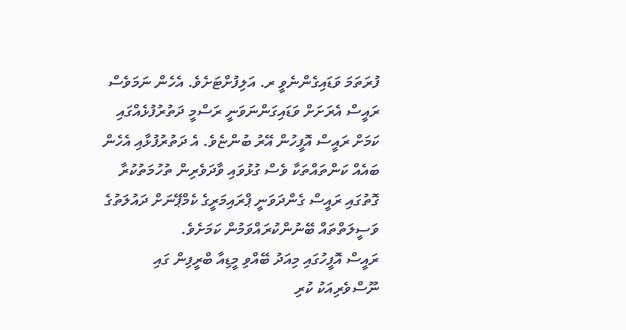ފުރަތަމަ ވަޑައިގެންނެވީ ރ. އަލިފުށްޓަށެވެ. އެހެން ނަމަވެސް ރައީސް އެރަށަށް ވަޑައިގަންނަވަނީ ރަސްމީ ދަތުރުފުޅެއްގައި ކަމަށް ރައީސް އޮފީހުން އޭރު ބުންޏެވެ. އެ ދަތުރުފުޅާއި އެހެން ބައެއް ކަންތައްތަކާ ވެސް ގުޅުވައި ވާދަވެރިން ތުހުމަތުކުރާ ގޮތުގައި ރައީސް ގެންދަވަނީ ޕްރައިމަރީގެ ކެމްޕޭނަށް ދައުލަތުގެ ވަސީލަތްތައް ބޭނުންކުރައްވަމުން ކަމަށެވެ.
ރައީސް އޮފީހުގައި މިއަދު ބޭއްވި މީޑިއާ ބްރީފިން ގައި ނޫސްވެރިއަކު ކުރި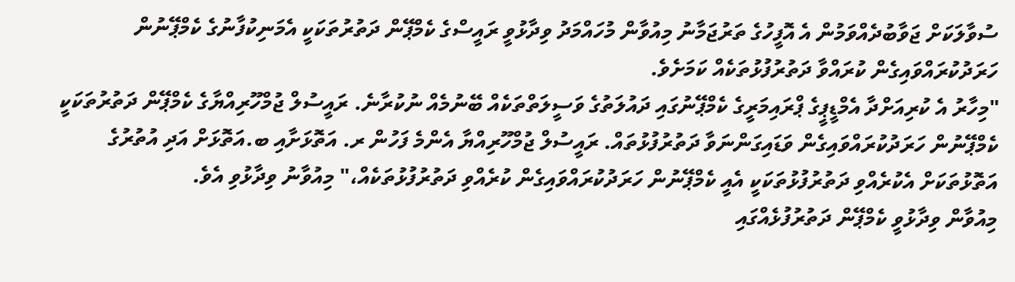ސުވާލަކަށް ޖަވާބުދެއްވަމުން އެ އޮފީހުގެ ތަރުޖަމާނު މިއުވާން މުހައްމަދު ވިދާޅުވީ ރައީސްގެ ކެމްޕޭން ދަތުރުތަކަކީ އެމަނިކުފާނުގެ ކެމްޕޭނުން ހަރަދުކުރައްވައިގެން ކުރައްވާ ދަތުރުފުޅުތަކެއް ކަމަށެވެ.
"މިހާރު އެ ކުރިއަށްދާ އެމްޑީޕީގެ ޕްރައިމަރީގެ ކެމްޕޭނުގައި ދައުލަތުގެ ވަސީލަތްތަކެއް ބޭނުމެއް ނުކުރާނެ. ރައީސުލް ޖުމްހޫރިއްޔާގެ ކެމްޕޭން ދަތުރުތަކަކީ ކެމްޕޭނުން ހަރަދުކުރައްވައިގެން ވަޑައިގަންނަވާ ދަތުރުފުޅުތައް. ރައީސުލް ޖުމްހޫރިއްޔާ އެންމެ ފަހުން ރ. އަތޮޅަށާއި ބ.އަތޮޅަށް އަދި އުތުރުގެ އަތޮޅުތަކަށް އެކުރެއްވި ދަތުރުފުޅުތަކަކީ އެއީ ކެމްޕޭނުން ހަރަދުކުރައްވައިގެން ކުރެއްވި ދަތުރުފުޅުތަކެއް،" މިއުވާނު ވިދާޅުވި އެވެ.
މިއުވާން ވިދާޅުވީ ކެމްޕޭން ދަތުރުފުޅެއްގައި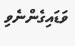ވަޑައިގެންނެވި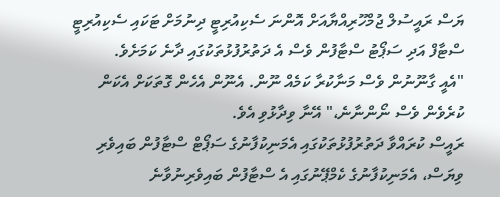ޔަސް ރައީސުލް ޖުމްހޫރިއްޔާއަށް އޮންނަ ސެކިއުރިޓީ ދިނުމަށް ޓަކައި ސެކިއުރިޓީ ސްޓާފް އަދި ސަޕޯޓު ސްޓާފުން ވެސް އެ ދަތުރުފުޅުތަކުގައި ދާނެ ކަމަށެވެ.
"އެއީ ގާނޫނުން ވެސް މަނާކުރާ ކަމެއް ނޫން. އެނޫން އެހެން ގޮތަކަށް އެކަން ކުރެވެން ވެސް ނޯންނާނެ،" އޭނާ ވިދާޅުވި އެވެ.
ރައީސް ކުރައްވާ ދަތުރުފުޅުތަކުގައި އެމަނިކުފާނުގެ ސަޕޯޓް ސްޓާފުން ބައިވެރި ވިޔަސް، އެމަނިކުފާނުގެ ކެމްޕޭނުގައި އެ ސްޓާފުން ބައިވެރިނުވާނެ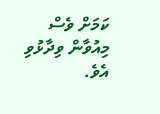ކަމަށް ވެސް މިއުވާން ވިދާޅުވި އެވެ.